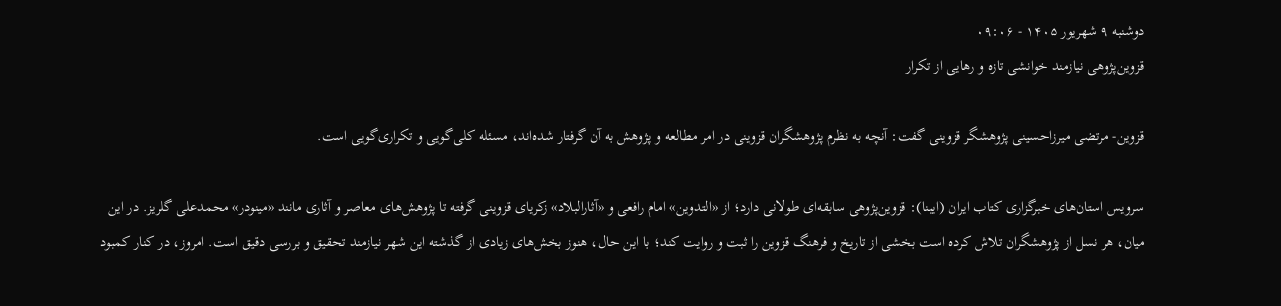دوشنبه ۹ شهریور ۱۴۰۵ - ۰۹:۰۶
قزوین‌پژوهی نیازمند خوانشی تازه و رهایی از تکرار

قزوین- مرتضی میرزاحسینی پژوهشگر قزوینی گفت: آنچه به نظرم پژوهشگران قزوینی در امر مطالعه و پژوهش به آن گرفتار شده‌اند، مسئله کلی‌گویی و تکراری‌گویی است.

سرویس استان‌های خبرگزاری کتاب ایران (ایبنا): قزوین‌پژوهی سابقه‌ای طولانی دارد؛ از «التدوین» امام رافعی و «آثارالبلاد» زکریای قزوینی گرفته تا پژوهش‌های معاصر و آثاری مانند «مینودر» محمدعلی گلریز. در این میان، هر نسل از پژوهشگران تلاش کرده است بخشی از تاریخ و فرهنگ قزوین را ثبت و روایت کند؛ با این حال، هنوز بخش‌های زیادی از گذشته این شهر نیازمند تحقیق و بررسی دقیق است. امروز، در کنار کمبود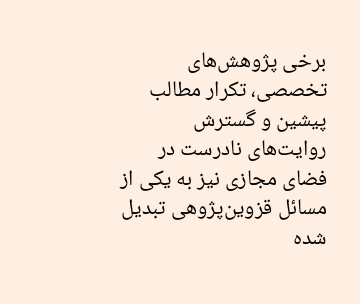برخی پژوهش‌های تخصصی، تکرار مطالب پیشین و گسترش روایت‌های نادرست در فضای مجازی نیز به یکی از مسائل قزوین‌پژوهی تبدیل شده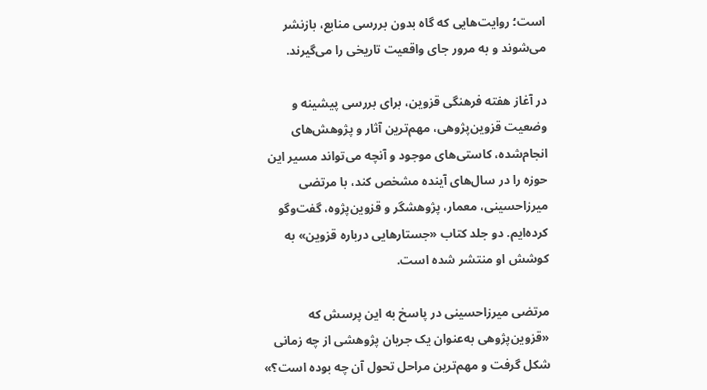است؛ روایت‌هایی که گاه بدون بررسی منابع، بازنشر می‌شوند و به مرور جای واقعیت تاریخی را می‌گیرند.

در آغاز هفته فرهنگی قزوین، برای بررسی پیشینه و وضعیت قزوین‌پژوهی، مهم‌ترین آثار و پژوهش‌های انجام‌شده، کاستی‌های موجود و آنچه می‌تواند مسیر این حوزه را در سال‌های آینده مشخص کند، با مرتضی میرزاحسینی، معمار، پژوهشگر و قزوین‌پژوه، گفت‌وگو کرده‌ایم. دو جلد کتاب «جستارهایی درباره قزوین» به کوشش او منتشر شده است.

مرتضی میرزاحسینی در پاسخ به این پرسش که «قزوین‌پژوهی به‌عنوان یک جریان پژوهشی از چه زمانی شکل گرفت و مهم‌ترین مراحل تحول آن چه بوده است؟»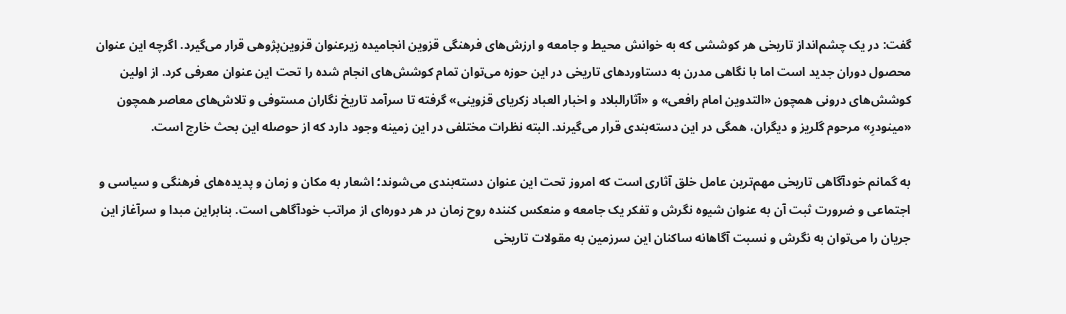گفت: در یک چشم‌انداز تاریخی هر کوششی که به خوانش محیط و جامعه و ارزش‌های فرهنگی قزوین انجامیده زیرعنوان قزوین‌پژوهی قرار می‌گیرد. اگرچه این عنوان محصول دوران جدید است اما با نگاهی مدرن به دستاوردهای تاریخی در این حوزه می‌توان تمام کوشش‌های انجام شده را تحت این عنوان معرفی کرد. از اولین کوشش‌های درونی همچون «التدوین امام رافعی» و «آثارالبلاد و اخبار العباد زکریای قزوینی» گرفته تا سرآمد تاریخ نگاران مستوفی و تلاش‌های معاصر همچون «مینودرِ» مرحوم گلریز و دیگران، همگی در این دسته‌بندی قرار می‌گیرند. البته نظرات مختلفی در این زمینه وجود دارد که از حوصله این بحث خارج است.

به گمانم خودآگاهی تاریخی مهم‌ترین عامل خلق آثاری است که امروز تحت این عنوان دسته‌بندی می‌شوند؛ اشعار به مکان و زمان و پدیده‌های فرهنگی و سیاسی و اجتماعی و ضرورت ثبت آن به عنوان شیوه‌ نگرش و تفکر یک جامعه و منعکس کننده‌ روح زمان در هر دوره‌ای از مراتب خودآگاهی است. بنابراین مبدا و سرآغاز این جریان را می‌توان به نگرش و نسبت آگاهانه ساکنان این سرزمین به مقولات تاریخی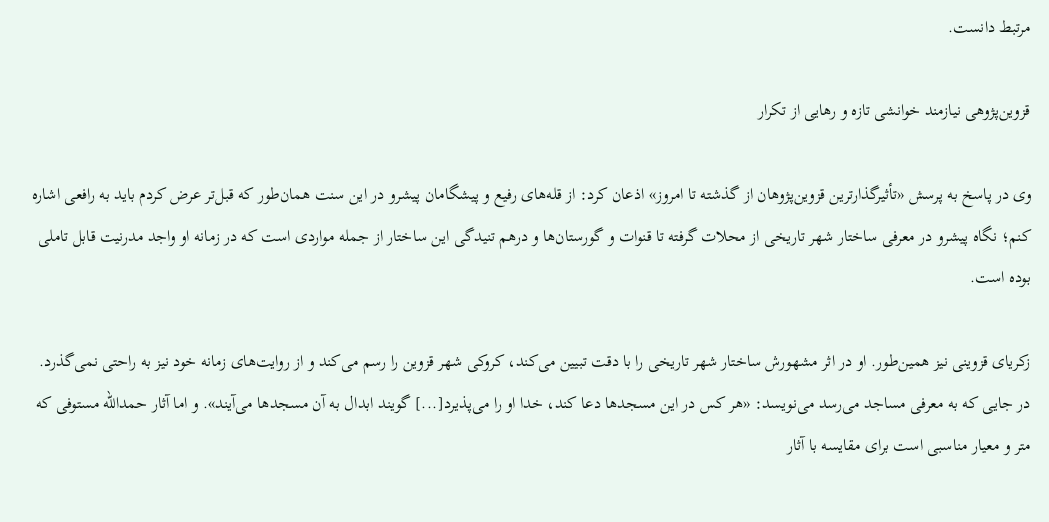مرتبط دانست.

قزوین‌پژوهی نیازمند خوانشی تازه و رهایی از تکرار

وی در پاسخ به پرسش «تأثیرگذارترین قزوین‌پژوهان از گذشته تا امروز» اذعان کرد: از قله‌های رفیع و پیشگامان پیشرو در این سنت همان‌طور که قبل‌تر عرض کردم باید به رافعی اشاره کنم؛ نگاه پیشرو در معرفی ساختار شهر تاریخی از محلات گرفته تا قنوات و گورستان‌ها و درهم تنیدگی این ساختار از جمله مواردی است که در زمانه‌ او واجد مدرنیت قابل تاملی بوده است.

زکریای قزوینی نیز همین‌طور. او در اثر مشهورش ساختار شهر تاریخی را با دقت تبیین می‌کند، کروکی شهر قزوین را رسم می‌کند و از روایت‌های زمانه خود نیز به راحتی نمی‌گذرد. در جایی که به معرفی مساجد می‌رسد می‌نویسد: «هر کس در این مسجدها دعا کند، خدا او را می‌پذیرد[...] گویند ابدال به آن مسجدها می‌آیند». و اما آثار حمدالله مستوفی که متر و معیار مناسبی است برای مقایسه با آثار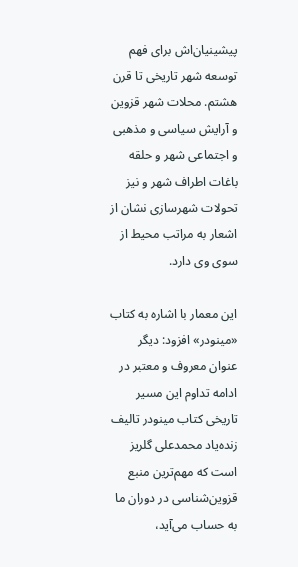پیشینیان‌اش برای فهم توسعه‌ شهر تاریخی تا قرن هشتم‌. محلات شهر قزوین و آرایش سیاسی و مذهبی و اجتماعی شهر و حلقه‌ باغات اطراف شهر و نیز تحولات شهرسازی نشان از اشعار به مراتب محیط از سوی وی دارد.

این معمار با اشاره به کتاب «مینودر» افزود: دیگر عنوان معروف و معتبر در ادامه تداوم این مسیر تاریخی کتاب مینودر تالیف زنده‌یاد محمدعلی گلریز است که مهم‌ترین منبع قزوین‌شناسی در دوران ما به حساب می‌آید،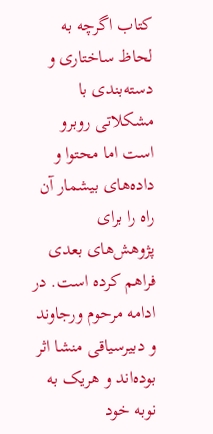کتاب اگرچه به لحاظ ساختاری و دسته‌بندی با مشکلاتی روبرو است اما محتوا و داده‌های بیشمار آن راه را برای پژوهش‌های بعدی فراهم کرده است. در ادامه مرحوم ورجاوند و دبیرسیاقی منشا اثر بوده‌اند و هریک به نوبه‌ خود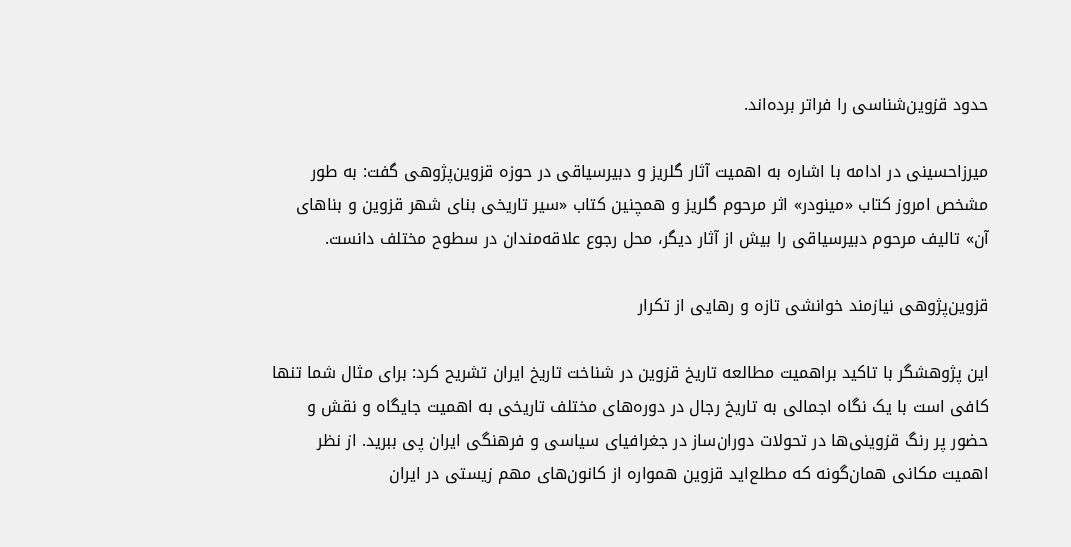حدود قزوین‌شناسی را فراتر برده‌اند.

میرزاحسینی در ادامه با اشاره به اهمیت آثار گلریز و دبیرسیاقی در حوزه قزوین‌پژوهی گفت: به طور مشخص امروز کتاب‌ «مینودر» اثر مرحوم گلریز و همچنین کتاب «سیر تاریخی بنای شهر قزوین و بناهای آن» تالیف مرحوم دبیرسیاقی را بیش از آثار دیگر، محل رجوع علاقه‌مندان در سطوح مختلف دانست.

قزوین‌پژوهی نیازمند خوانشی تازه و رهایی از تکرار

این پژوهشگر با تاکید براهمیت مطالعه تاریخ قزوین در شناخت تاریخ ایران تشریح کرد: برای مثال شما تنها کافی است با یک نگاه اجمالی به تاریخ رجال در دوره‌های مختلف تاریخی به اهمیت جایگاه و نقش و حضور پر رنگ قزوینی‌ها در تحولات دوران‌ساز در جغرافیای سیاسی و فرهنگی ایران پی ببرید. از نظر اهمیت مکانی همان‌گونه که مطلع‌اید قزوین همواره از کانون‌های مهم زیستی در ایران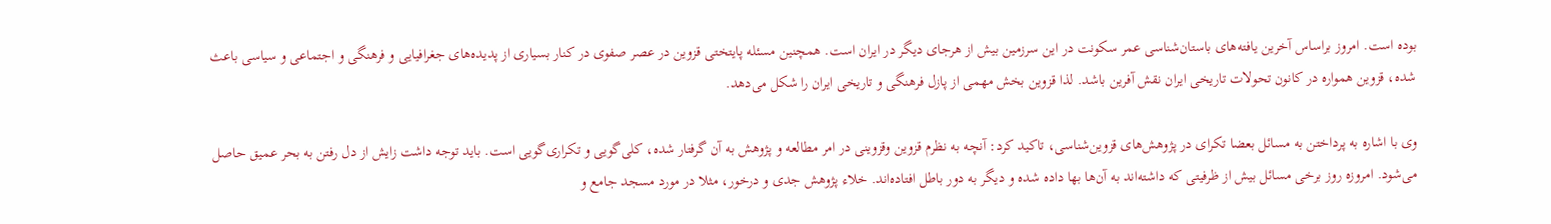بوده است. امروز براساس آخرین یافته‌های باستان‌شناسی عمر سکونت در این سرزمین بیش از هرجای دیگر در ایران است. همچنین مسئله‌ پایتختی قزوین در عصر صفوی در کنار بسیاری از پدیده‌های جغرافیایی و فرهنگی و اجتماعی و سیاسی باعث شده، قزوین همواره در کانون تحولات تاریخی ایران نقش آفرین باشد. لذا قزوین بخش مهمی از پازل فرهنگی و تاریخی ایران را شکل می‌دهد.

وی با اشاره به پرداختن به مسائل بعضا تکرای در پژوهش‌های قزوین‌شناسی، تاکید کرد: آنچه به نظرم قزوین وقزوینی در امر مطالعه و پژوهش به آن گرفتار شده، کلی‌گویی و تکراری‌گویی است. باید توجه داشت زایش از دل رفتن به بحر عمیق حاصل می‌شود. امروزه روز برخی مسائل بیش از ظرفیتی که داشته‌اند به آن‌ها بها داده شده و دیگر به دور باطل افتاده‌اند. خلاء پژوهش جدی و درخور، مثلا در مورد مسجد جامع و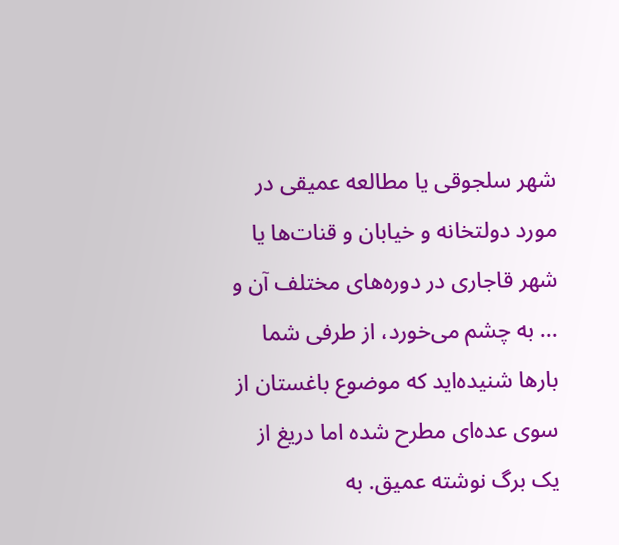شهر سلجوقی یا مطالعه‌ عمیقی در مورد دولتخانه و خیابان و قنات‌ها یا شهر قاجاری در دوره‌های مختلف آن و ... به چشم می‌خورد، از طرفی شما بارها شنیده‌اید که موضوع باغستان از سوی عده‌ای مطرح شده اما دریغ از یک برگ نوشته‌ عمیق. به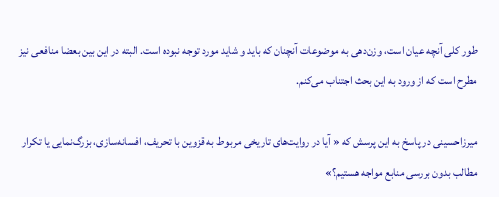طور ‌کلی آنچه عیان است، وزن‌دهی به موضوعات آنچنان که باید و شاید مورد توجه نبوده است. البته در این بین بعضا منافعی نیز مطرح است که از ورود به این بحث اجتناب می‌کنم.

میرزاحسینی در پاسخ به این پرسش که « آیا در روایت‌های تاریخی مربوط به قزوین با تحریف، افسانه‌سازی، بزرگ‌نمایی یا تکرار مطالب بدون بررسی منابع مواجه هستیم؟»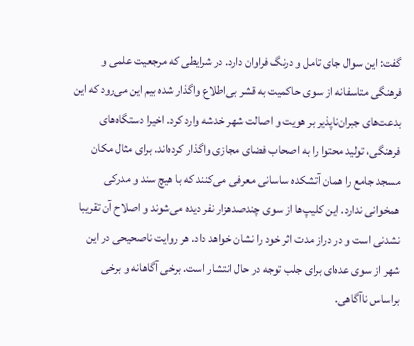گفت: این سوال جای تامل و درنگ فراوان دارد. در شرایطی که مرجعیت علمی و فرهنگی متاسفانه از سوی حاکمیت به قشر بی‌اطلاع واگذار شده بیم این می‌رود که این بدعت‌های جبران‌ناپذیر بر هویت و اصالت شهر خدشه وارد کرد. اخیرا دستگاه‌های فرهنگی، تولید محتوا را به اصحاب فضای مجازی واگذار کرده‌اند. برای مثال مکان مسجد جامع را همان آتشکده ساسانی معرفی می‌کنند که با هیچ سند و مدرکی همخوانی ندارد. این کلیپ‌ها از سوی چندصدهزار نفر دیده می‌شوند و اصلاح آن تقریبا نشدنی است و در دراز مدت اثر خود را نشان خواهد داد. هر روایت ناصحیحی در این شهر از سوی عده‌ای برای جلب توجه در حال انتشار است. برخی آگاهانه و برخی براساس ناآگاهی.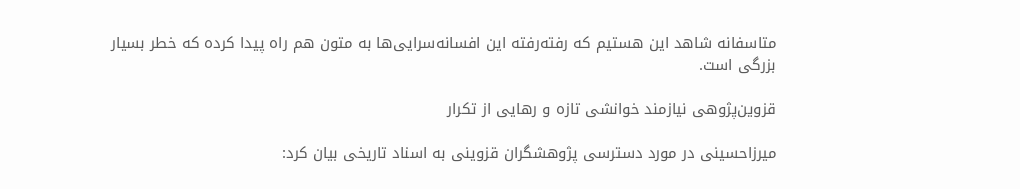متاسفانه شاهد این هستیم که رفته‌رفته این افسانه‌سرایی‌ها به متون هم راه پیدا کرده که خطر بسیار بزرگی است.

قزوین‌پژوهی نیازمند خوانشی تازه و رهایی از تکرار

میرزاحسینی در مورد دسترسی پژوهشگران قزوینی به اسناد تاریخی بیان کرد: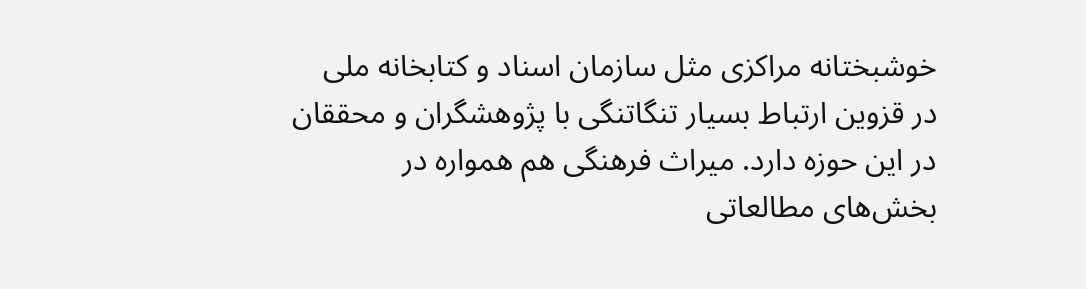خوشبختانه مراکزی مثل سازمان اسناد و کتابخانه ملی در قزوین ارتباط بسیار تنگاتنگی با پژوهشگران و محققان در این حوزه دارد. میراث فرهنگی هم همواره در بخش‌های مطالعاتی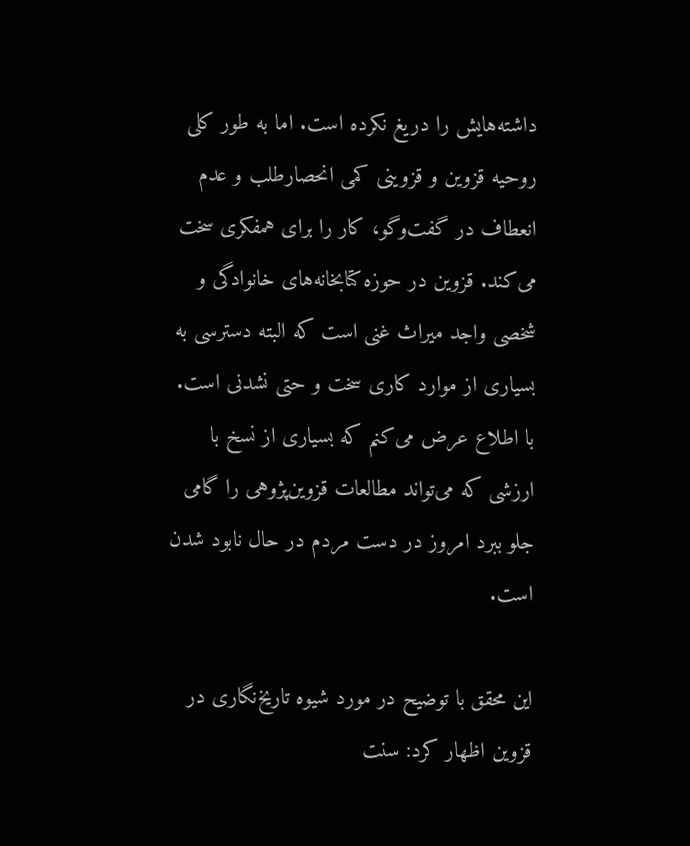داشته‌هایش را دریغ نکرده است. اما به طور کلی روحیه‌ قزوین و قزوینی کمی انحصارطلب و عدم انعطاف در گفت‌وگو، کار را برای همفکری سخت می‌کند. قزوین در حوزه کتابخانه‌های خانوادگی و شخصی واجد میراث غنی است که البته دسترسی به بسیاری از موارد کاری سخت و حتی نشدنی است. با اطلاع عرض می‌کنم که بسیاری از نسخ با ارزشی که می‌تواند مطالعات قزوین‌پژوهی را گامی جلو ببرد امروز در دست مردم در حال نابود شدن است.

این محقق با توضیح در مورد شیوه تاریخ‌نگاری در قزوین اظهار کرد: سنت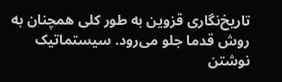تاریخ‌نگاری قزوین به طور کلی همچنان به روش قدما جلو می‌رود. سیستماتیک نوشتن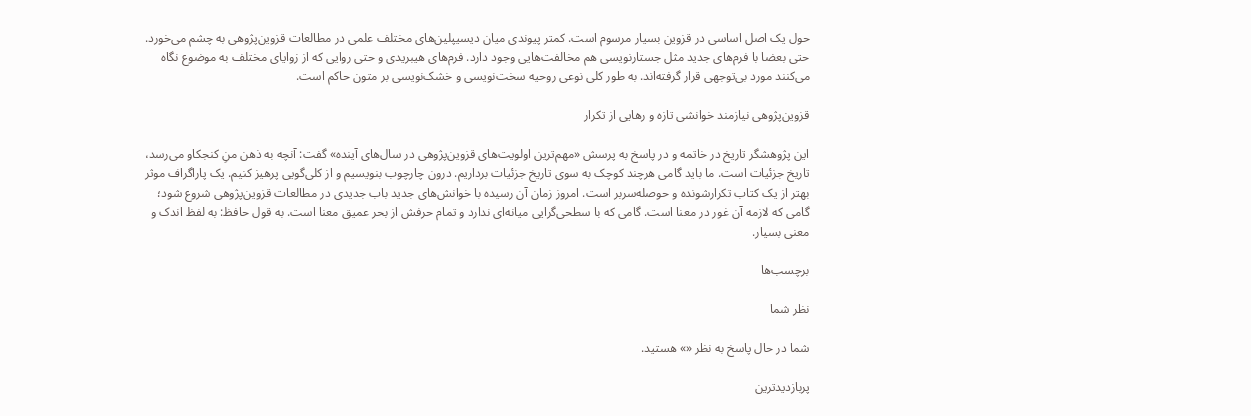حول یک اصل اساسی در قزوین بسیار مرسوم است. کمتر پیوندی میان دیسیپلین‌های مختلف علمی در مطالعات قزوین‌پژوهی به چشم می‌خورد. حتی بعضا با فرم‌های جدید مثل جستارنویسی هم مخالفت‌هایی وجود دارد. فرم‌های هیبریدی و حتی روایی که از زوایای مختلف به موضوع نگاه می‌کنند مورد بی‌توجهی قرار گرفته‌اند. به طور کلی نوعی روحیه‌ سخت‌نویسی و خشک‌نویسی بر متون حاکم است.

قزوین‌پژوهی نیازمند خوانشی تازه و رهایی از تکرار

این پژوهشگر تاریخ در خاتمه و در پاسخ به پرسش «مهم‌ترین اولویت‌های قزوین‌پژوهی در سال‌های آینده» گفت: آنچه به ذهن منِ کنجکاو می‌رسد، تاریخ جزئیات است. ما باید گامی هرچند کوچک به سوی تاریخ جزئیات برداریم. درون چارچوب بنویسیم و از کلی‌گویی پرهیز کنیم. یک پاراگراف موثر بهتر از یک کتاب تکرارشونده و حوصله‌سربر است. امروز زمان آن رسیده با خوانش‌های جدید باب جدیدی در مطالعات قزوین‌پژوهی شروع شود؛ گامی که لازمه‌ آن غور در معنا است. گامی که با سطحی‌گرایی میانه‌ای ندارد و تمام حرفش از بحر عمیق معنا است. به قول حافظ: به لفظ اندک و معنی بسیار.

برچسب‌ها

نظر شما

شما در حال پاسخ به نظر «» هستید.

پربازدیدترین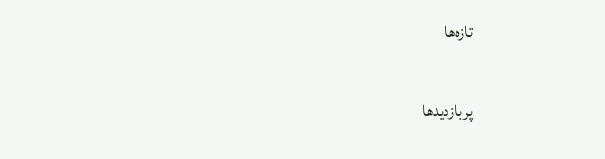تازه‌ها

پربازدیدها